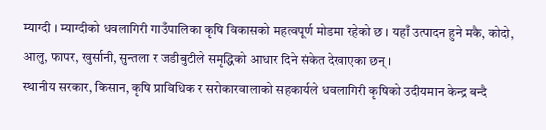म्याग्दी । म्याग्दीको धवलागिरी गाउँपालिका कृषि विकासको महत्वपूर्ण मोडमा रहेको छ । यहाँ उत्पादन हुने मकै, कोदो, आलु, फापर, खुर्सानी, सुन्तला र जडीबुटीले समृद्धिको आधार दिने संकेत देखाएका छन् ।
स्थानीय सरकार, किसान, कृषि प्राविधिक र सरोकारवालाको सहकार्यले धवलागिरी कृषिको उदीयमान केन्द्र बन्दै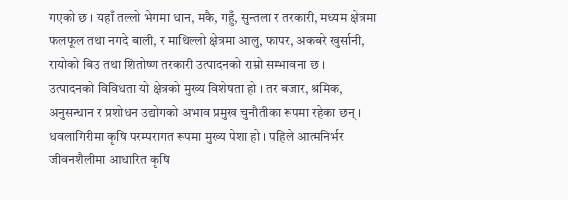गएको छ । यहाँ तल्लो भेगमा धान, मकै, गहुँ, सुन्तला र तरकारी, मध्यम क्षेत्रमा फलफूल तथा नगदे बाली, र माथिल्लो क्षेत्रमा आलु, फापर, अकबरे खुर्सानी, रायोको बिउ तथा शितोष्ण तरकारी उत्पादनको राम्रो सम्भावना छ ।
उत्पादनको विविधता यो क्षेत्रको मुख्य विशेषता हो । तर बजार, श्रमिक, अनुसन्धान र प्रशोधन उद्योगको अभाव प्रमुख चुनौतीका रूपमा रहेका छन् ।
धवलागिरीमा कृषि परम्परागत रूपमा मुख्य पेशा हो । पहिले आत्मनिर्भर जीवनशैलीमा आधारित कृषि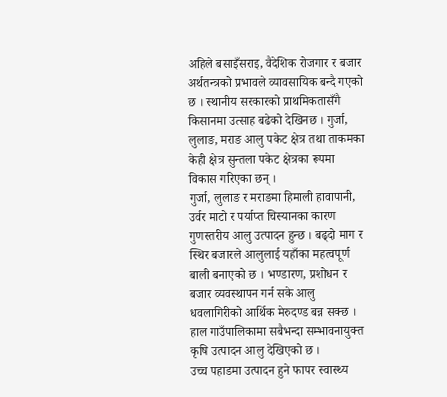अहिले बसाइँसराइ, वैदेशिक रोजगार र बजार अर्थतन्त्रको प्रभावले व्यावसायिक बन्दै गएको छ । स्थानीय सरकारको प्राथमिकतासँगै किसानमा उत्साह बढेको देखिनछ । गुर्जा, लुलाङ, मराङ आलु पकेट क्षेत्र तथा ताकमका केही क्षेत्र सुन्तला पकेट क्षेत्रका रूपमा विकास गरिएका छन् ।
गुर्जा, लुलाङ र मराङमा हिमाली हावापानी, उर्वर माटो र पर्याप्त चिस्यानका कारण गुणस्तरीय आलु उत्पादन हुन्छ । बढ्दो माग र स्थिर बजारले आलुलाई यहाँका महत्वपूर्ण बाली बनाएको छ । भण्डारण, प्रशोधन र बजार व्यवस्थापन गर्न सके आलु धवलागिरीको आर्थिक मेरुदण्ड बन्न सक्छ । हाल गाउँपालिकामा सबैभन्दा सम्भावनायुक्त कृषि उत्पादन आलु देखिएको छ ।
उच्च पहाडमा उत्पादन हुने फापर स्वास्थ्य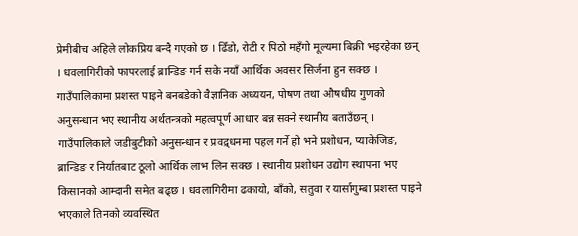प्रेमीबीच अहिले लोकप्रिय बन्दै गएको छ । ढिँडो, रोटी र पिठो महँगो मूल्यमा बिक्री भइरहेका छन् । धवलागिरीको फापरलाई ब्रान्डिङ गर्न सके नयाँ आर्थिक अवसर सिर्जना हुन सक्छ । गाउँपालिकामा प्रशस्त पाइने बनबडेको वैज्ञानिक अध्ययन, पोषण तथा औषधीय गुणको अनुसन्धान भए स्थानीय अर्थतन्त्रको महत्वपूर्ण आधार बन्न सक्ने स्थानीय बताउँछन् ।
गाउँपालिकाले जडीबुटीको अनुसन्धान र प्रवद्र्धनमा पहल गर्ने हो भने प्रशोधन, प्याकेजिङ, ब्रान्डिङ र निर्यातबाट ठूलो आर्थिक लाभ लिन सक्छ । स्थानीय प्रशोधन उद्योग स्थापना भए किसानको आम्दानी समेत बढ्छ । धवलागिरीमा ढकायो, बाँको, सतुवा र यार्सागुम्बा प्रशस्त पाइने भएकाले तिनको व्यवस्थित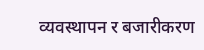व्यवस्थापन र बजारीकरण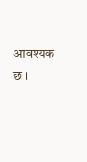आवश्यक छ ।